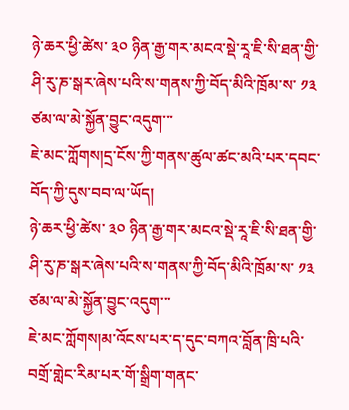ཉེ་ཆར་ཕྱི་ཚེས་ ༣༠ ཉིན་རྒྱ་གར་མངའ་སྡེ་རཱ་ཇི་སི་ཐན་གྱི་ཤི་རུ་ཎ་སྒར་ཞེས་པའི་ས་གནས་ཀྱི་བོད་མིའི་ཁྲོམ་ས་ ༡༣ ཙམ་ལ་མེ་སྐྱོན་བྱུང་འདུག་་་
ཇེ་མང་ཀློགས།དྲ་ངོས་ཀྱི་གནས་ཚུལ་ཚང་མའི་པར་དབང་བོད་ཀྱི་དུས་བབ་ལ་ཡོད།
ཉེ་ཆར་ཕྱི་ཚེས་ ༣༠ ཉིན་རྒྱ་གར་མངའ་སྡེ་རཱ་ཇི་སི་ཐན་གྱི་ཤི་རུ་ཎ་སྒར་ཞེས་པའི་ས་གནས་ཀྱི་བོད་མིའི་ཁྲོམ་ས་ ༡༣ ཙམ་ལ་མེ་སྐྱོན་བྱུང་འདུག་་་
ཇེ་མང་ཀློགས།མ་འོངས་པར་ད་དུང་བཀའ་བློན་ཁྲི་པའི་བགྲོ་གླེང་རིམ་པར་གོ་སྒྲིག་གནང་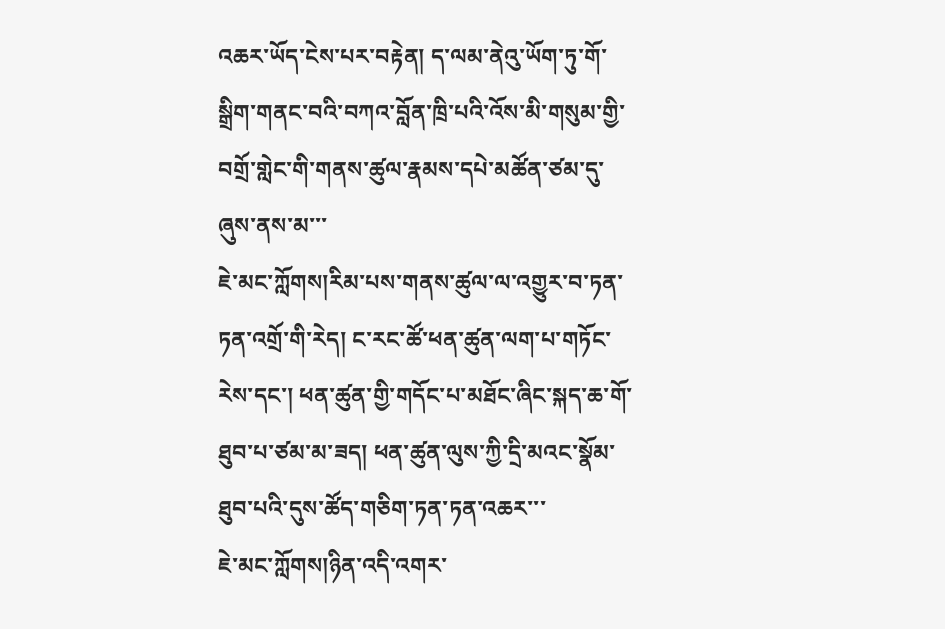འཆར་ཡོད་ངེས་པར་བརྟེན། ད་ལམ་ནེའུ་ཡོག་ཏུ་གོ་སྒྲིག་གནང་བའི་བཀའ་བློན་ཁྲི་པའི་འོས་མི་གསུམ་གྱི་བགྲོ་གླེང་གི་གནས་ཚུལ་རྣམས་དཔེ་མཚོན་ཙམ་དུ་ཞུས་ནས་མ་་་
ཇེ་མང་ཀློགས།རིམ་པས་གནས་ཚུལ་ལ་འགྱུར་བ་ཏན་ཏན་འགྲོ་གི་རེད། ང་རང་ཚོ་ཕན་ཚུན་ལག་པ་གཏོང་རེས་དང་། ཕན་ཚུན་གྱི་གདོང་པ་མཐོང་ཞིང་སྐད་ཆ་གོ་ཐུབ་པ་ཙམ་མ་ཟད། ཕན་ཚུན་ལུས་ཀྱི་དྲི་མའང་སྣོམ་ཐུབ་པའི་དུས་ཚོད་གཅིག་ཏན་ཏན་འཆར་་་
ཇེ་མང་ཀློགས།ཉིན་འདི་འགར་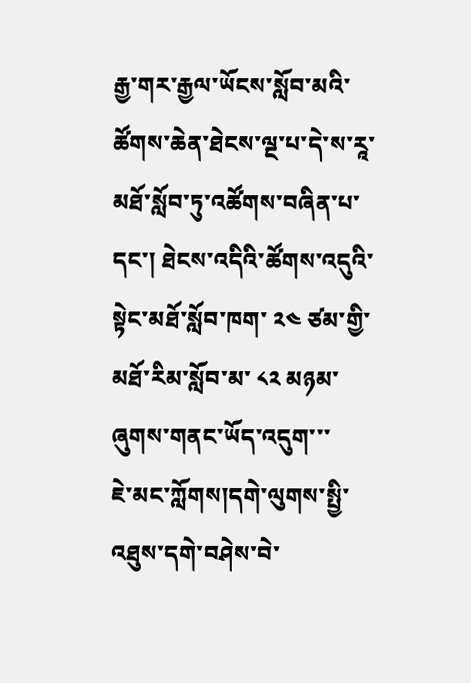རྒྱ་གར་རྒྱལ་ཡོངས་སློབ་མའི་ཚོགས་ཆེན་ཐེངས་ལྔ་པ་དེ་ས་རཱ་མཐོ་སློབ་ཏུ་འཚོགས་བཞིན་པ་དང་། ཐེངས་འདིའི་ཚོགས་འདུའི་སྟེང་མཐོ་སློབ་ཁག་ ༢༤ ཙམ་གྱི་མཐོ་རིམ་སློབ་མ་ ༨༢ མཉམ་ཞུགས་གནང་ཡོད་འདུག་་་
ཇེ་མང་ཀློགས།དགེ་ལུགས་སྤྱི་འཐུས་དགེ་བཤེས་བེ་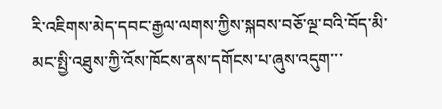རི་འཇིགས་མེད་དབང་རྒྱལ་ལགས་ཀྱིས་སྐབས་བཅོ་ལྔ་བའི་བོད་མི་མང་སྤྱི་འཐུས་ཀྱི་འོས་ཁོངས་ནས་དགོངས་པ་ཞུས་འདུག་་་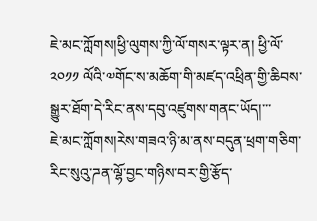ཇེ་མང་ཀློགས།ཕྱི་ལུགས་ཀྱི་ལོ་གསར་ལྟར་ན། ཕྱི་ལོ་ ༢༠༡༡ ལོའི་༧གོང་ས་མཆོག་གི་མཛད་འཕྲིན་གྱི་ཆིབས་སྒྱུར་ཐོག་དེ་རིང་ནས་དབུ་འཛུགས་གནང་ཡོད།་་་
ཇེ་མང་ཀློགས།རེས་གཟའ་ཉི་མ་ནས་བདུན་ཕྲག་གཅིག་རིང་སུའུ་ཌན་ལྷོ་བྱང་གཉིས་བར་གྱི་རྩོད་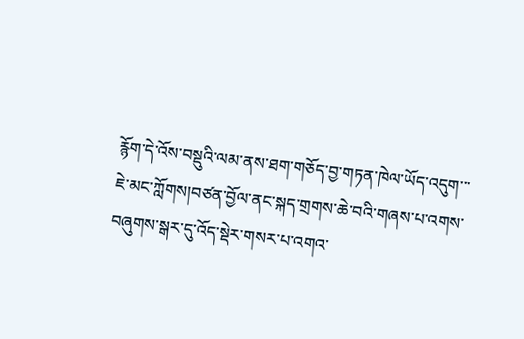རྙོག་དེ་འོས་བསྡུའི་ལམ་ནས་ཐག་གཅོད་བྱ་གཏན་ཁེལ་ཡོད་འདུག་་་
ཇེ་མང་ཀློགས།བཙན་བྱོལ་ནང་སྐད་གྲགས་ཆེ་བའི་གཞས་པ་འགས་བཞུགས་སྒར་དུ་འོད་སྡེར་གསར་པ་འགའ་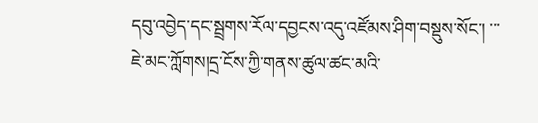དབུ་འབྱེད་དང་སྦྲགས་རོལ་དབྱངས་འདུ་འཛོམས་ཤིག་བསྡུས་སོང་། ་་་
ཇེ་མང་ཀློགས།དྲ་ངོས་ཀྱི་གནས་ཚུལ་ཚང་མའི་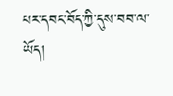པར་དབང་བོད་ཀྱི་དུས་བབ་ལ་ཡོད།